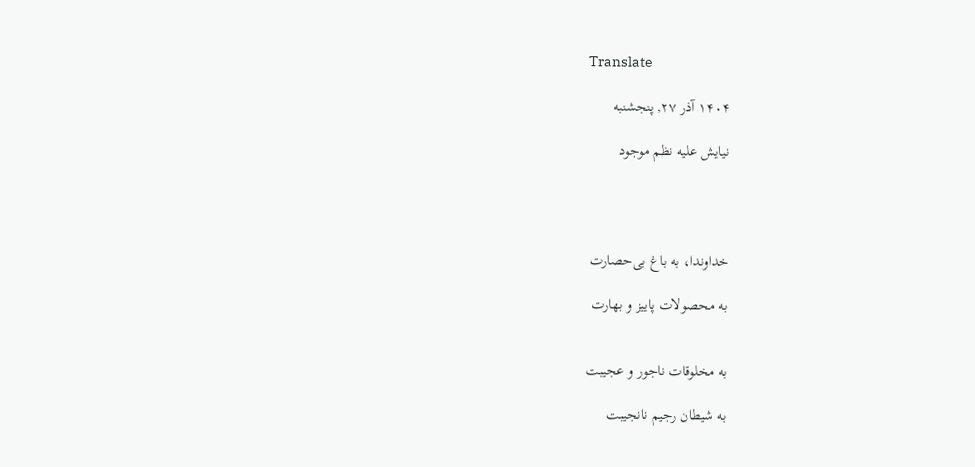Translate

۱۴۰۴ آذر ۲۷, پنجشنبه

نیایش علیه نظم موجود




خداوندا، به باغ بی‌حصارت

به محصولات پاییز و بهارت


به مخلوقات ناجور و عجیبت

به شیطان رجیم نانجیبت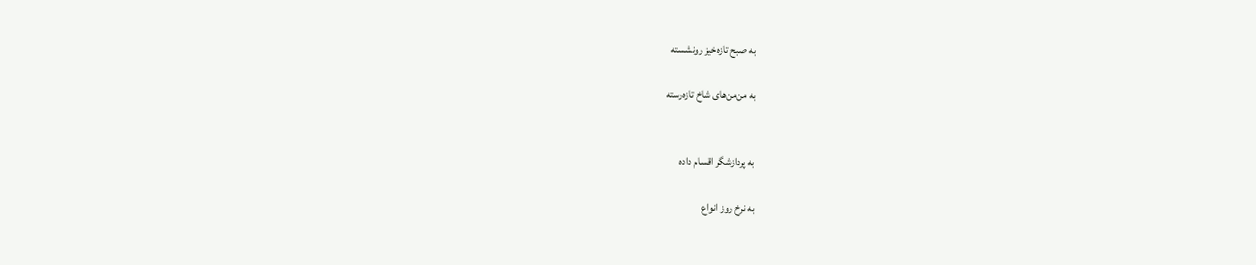به صبح تازه‌خیز رونشسته

به من‌من‌های شاخ تازه‌رسته


به پردازشگر اقسام داده

به نرخ روز انواع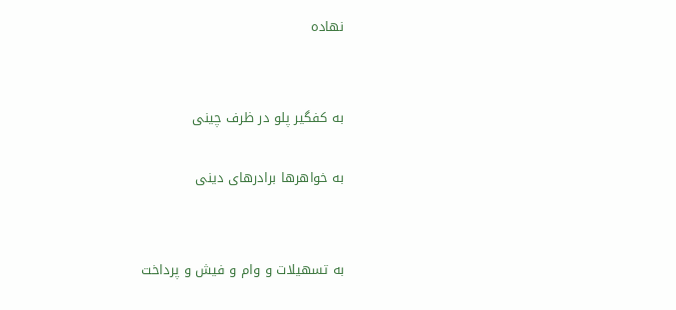نهاده


به کفگیر پلو در ظرف چینی

به خواهرها برادرهای دینی


به تسهیلات و وام و فیش و پرداخت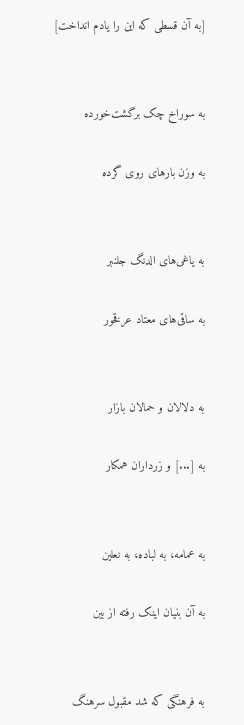[به آن قسطی که این را یادم انداخت]


به سوراخ چک برگشت‌خورده

به وزن بارهای روی گرده


به یاغی‌های الدنگ جلنبر

به ساقی‌های معتاد عرقخور


به دلالان و حمالان بازار

به [...] و زرداران همکار


به عمامه، به لباده، به نعلین

به آن بنیان اینک رفته از بین


به فرهنگی که شد مقبول سرهنگ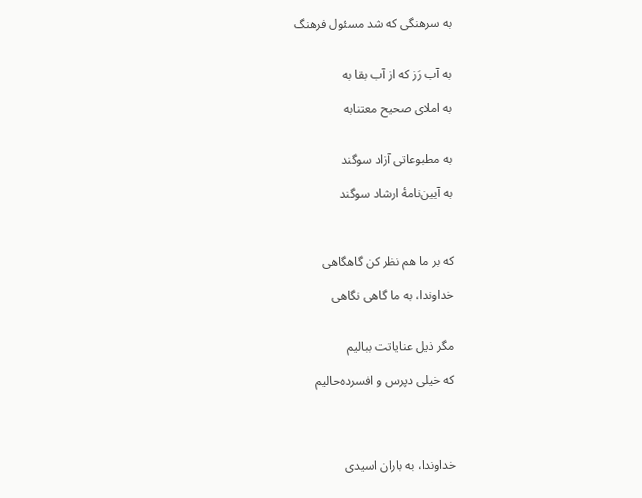به سرهنگی که شد مسئول فرهنگ


به آب رَز که از آب بقا به

به املای صحیح معتنابه


به مطبوعاتی آزاد سوگند

به آیین‌نامۀ ارشاد سوگند



که بر ما هم نظر کن گاهگاهی

خداوندا، به ما گاهی نگاهی


مگر ذیل عنایاتت ببالیم

که خیلی دپرس و افسرده‌حالیم




خداوندا، به باران اسیدی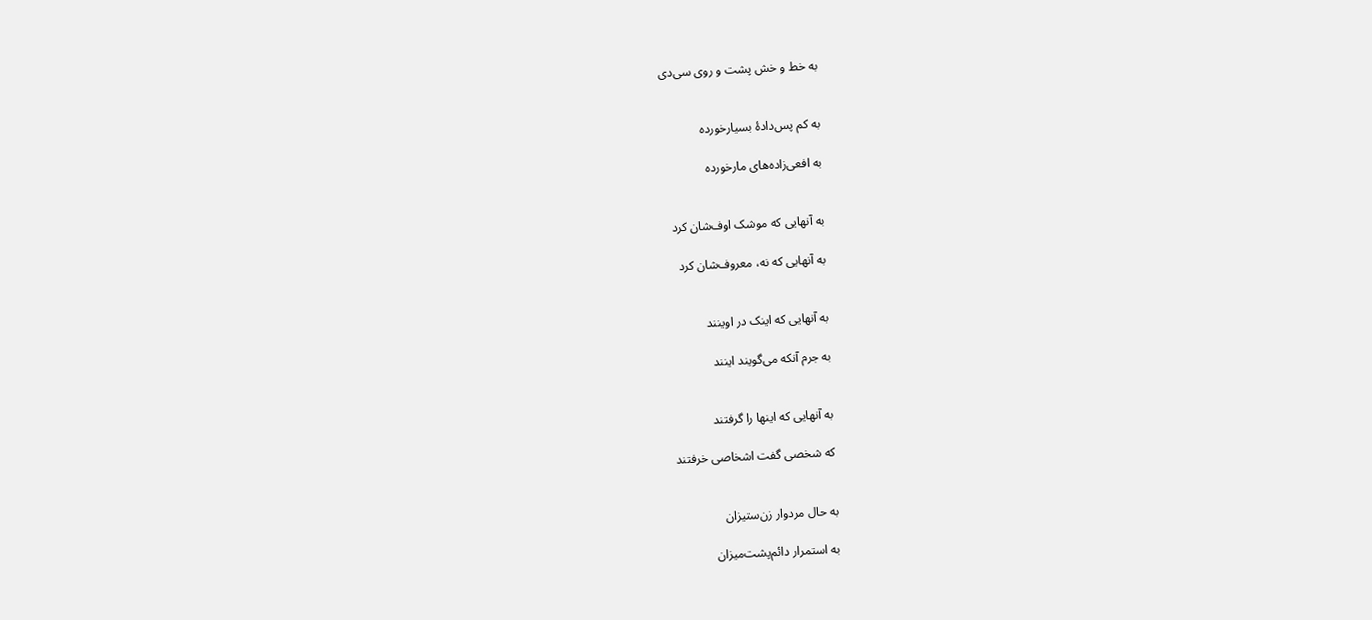به خط و خش پشت و روی سی‌دی


به کم پس‌دادۀ بسیارخورده

به افعی‌زاده‌های مارخورده


به آنهایی که موشک اوف‌شان کرد

به آنهایی که نه، معروف‌شان کرد


به آنهایی که اینک در اوینند

به جرم آنکه می‌گویند اینند


به آنهایی که اینها را گرفتند

که شخصی گفت اشخاصی خرفتند


به حال مردوار زن‌ستیزان

به استمرار دائم‌پشت‌میزان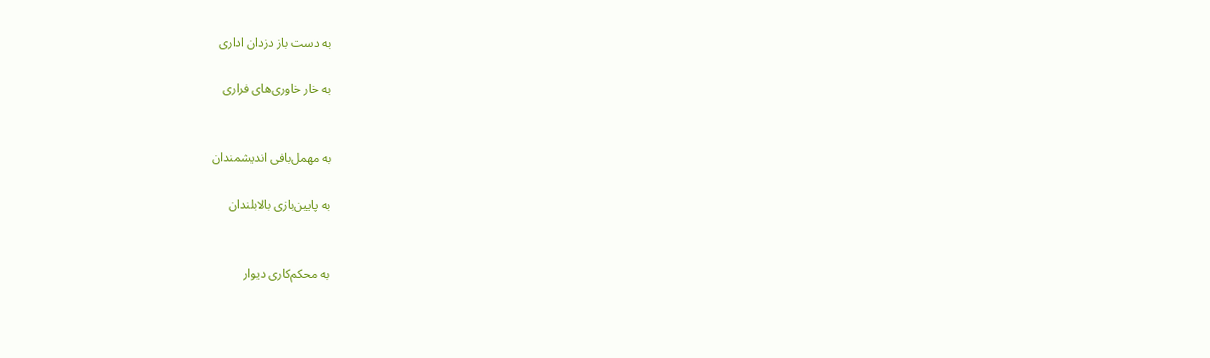به دست باز دزدان اداری

به خار خاوری‌های فراری


به مهمل‌بافی اندیشمندان

به پایین‌بازی بالابلندان


به محکم‌کاری دیوار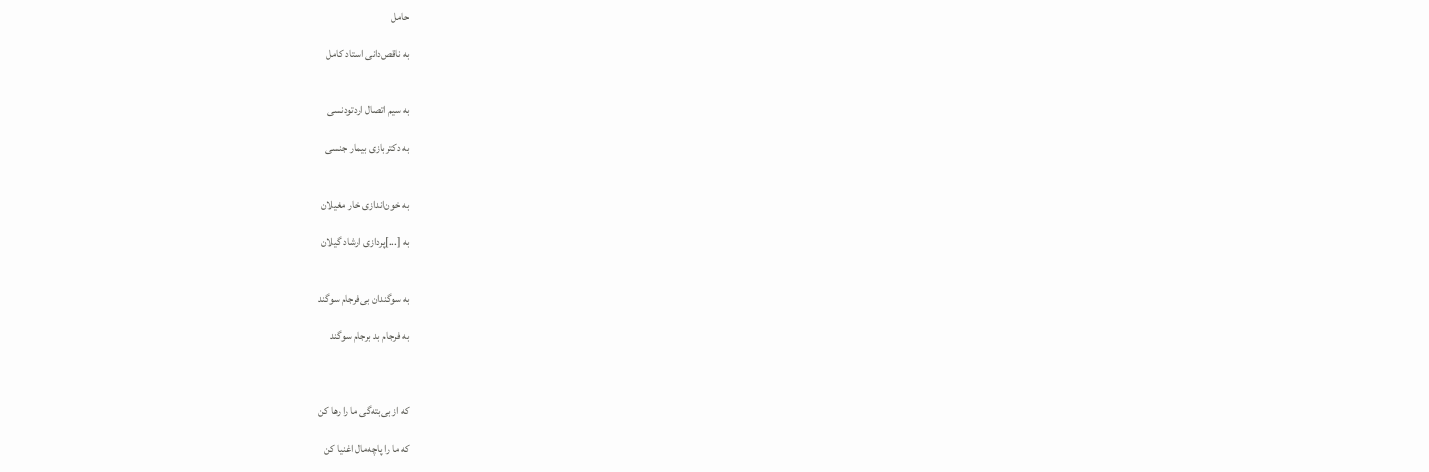حامل

به ناقص‌دانی استاد کامل


به سیم اتصال اردتودنسی

به دکتربازی بیمار جنسی


به خون‌اندازی خار مغیلان

به [...]پردازی ارشاد گیلان


به سوگندان بی‌فرجام سوگند

به فرجام بد برجام سوگند



که از بی‌بته‌گی ما را رها کن

که ما را پاچه‌مال اغنیا کن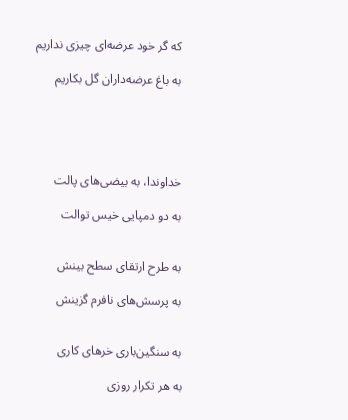که گر خود عرضه‌ای چیزی نداریم

به باغ عرضه‌داران گل بکاریم





خداوندا، به بیضی‌های پالت

به دو دمپایی خیس توالت


به طرح ارتقای سطح بینش

به پرسش‌های نافرم گزینش


به سنگین‌باری خرهای کاری

به هر تکرار روزی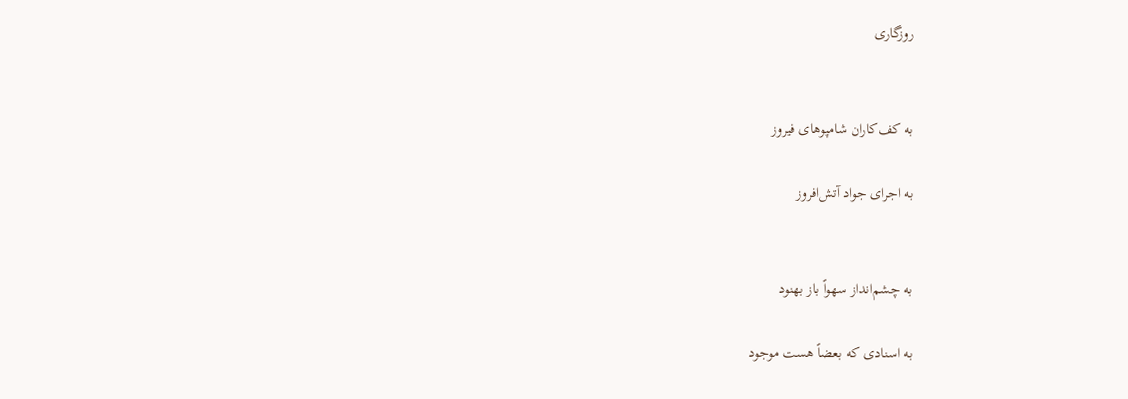روزگاری


به کف‌کاران شامپوهای فیروز

به اجرای جواد آتش‌افروز


به چشم‌انداز سهواً باز بهنود

به اسنادی که بعضاً هست موجود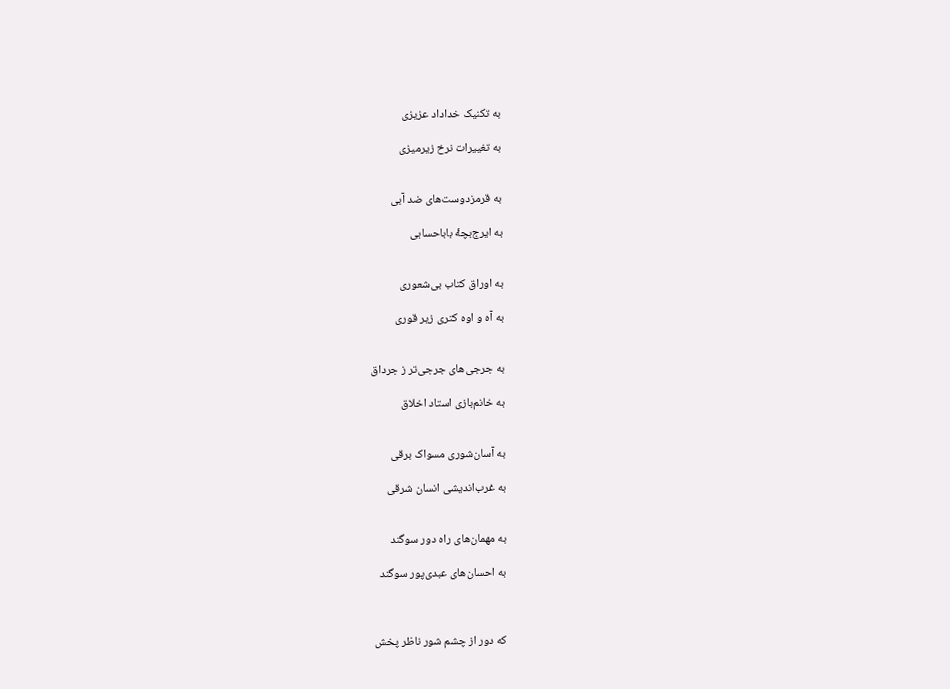به تکنیک خداداد عزیزی

به تغییرات نرخ زیرمیزی


به قرمزدوست‌های ضد آبی

به ایرج‌بچۀ باباحسابی


به اوراق کتاب بی‌شعوری

به آه و اوه کتری زیر قوری


به جرجی‌های جرجی‌تر ز جرداق

به خانم‌بازی استاد اخلاق


به آسان‌شوری مسواک برقی

به غرب‌اندیشی انسان شرقی


به مهمان‌های راه دور سوگند

به احسان‌های عبدی‌پور سوگند



که دور از چشم شور ناظر پخش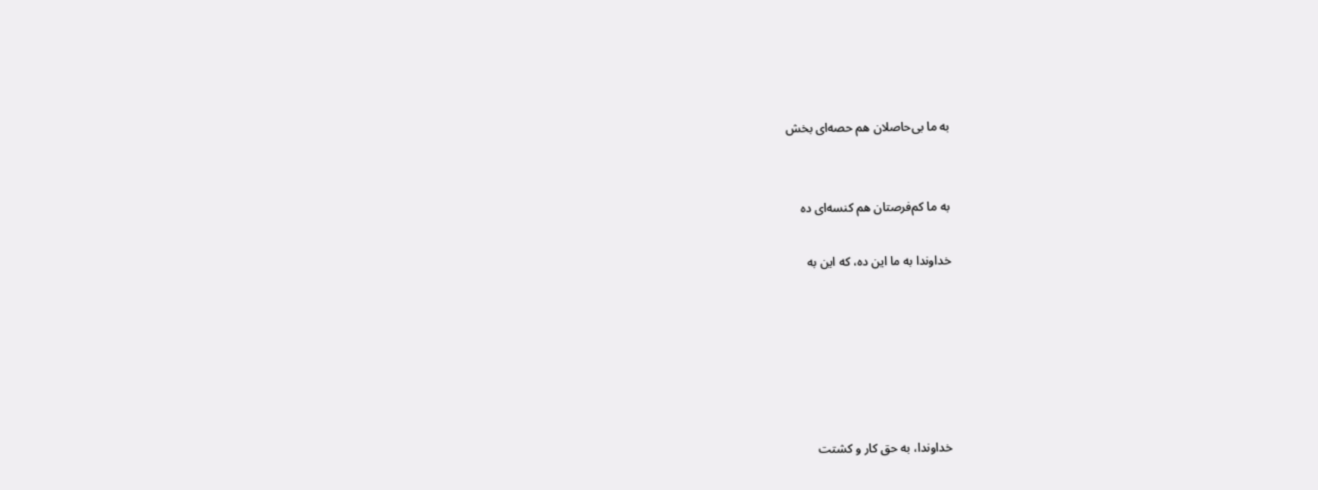به ما بی‌حاصلان هم حصه‌ای بخش


به ما کم‌فرصتان هم کنسه‌ای ده

خداوندا به ما این ده، که این به






خداوندا، به حق کار و کشتت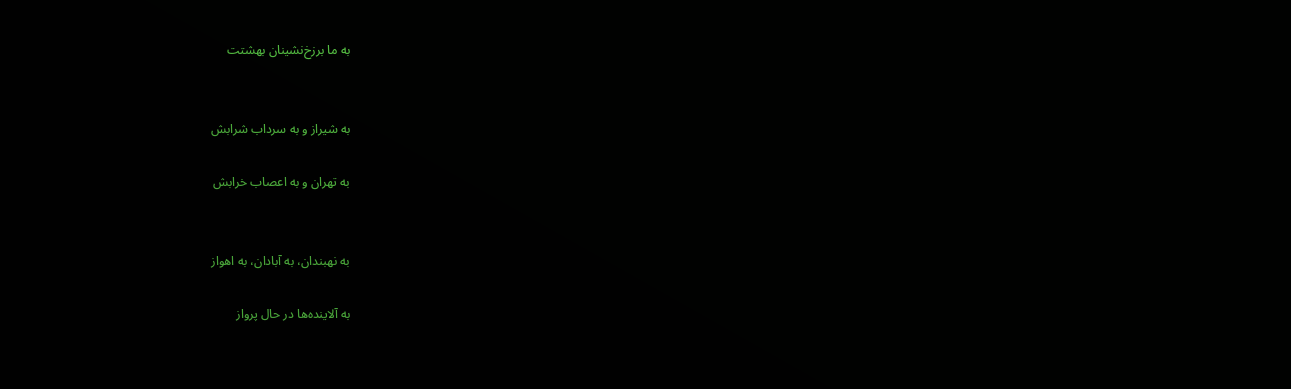به ما برزخ‌نشینان بهشتت


به شیراز و به سرداب شرابش

به تهران و به اعصاب خرابش


به نهبندان، به آبادان، به اهواز

به آلاینده‌ها در حال پرواز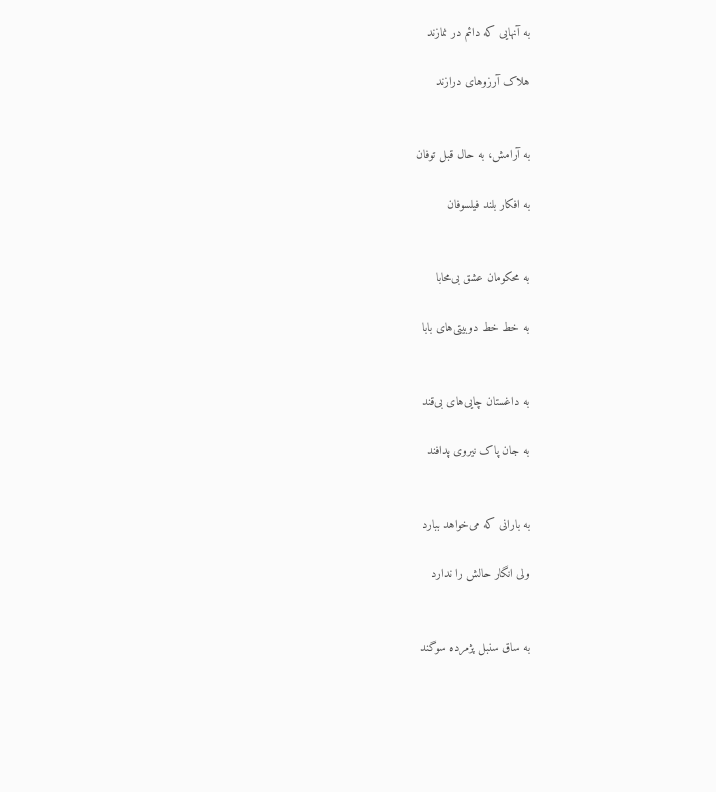به آنهایی که دائم در نمازند

هلاک آرزوهای درازند


به آرامش، به حال قبل توفان

به افکار بلند فیلسوفان


به محکومان عشق بی‌محابا

به خط خط دوبیتی‌های بابا


به داغستان چایی‌های بی‌قند

به جان پاک نیروی پدافند


به بارانی که می‌خواهد ببارد

ولی انگار حالش را ندارد


به ساق سنبل پژمرده سوگند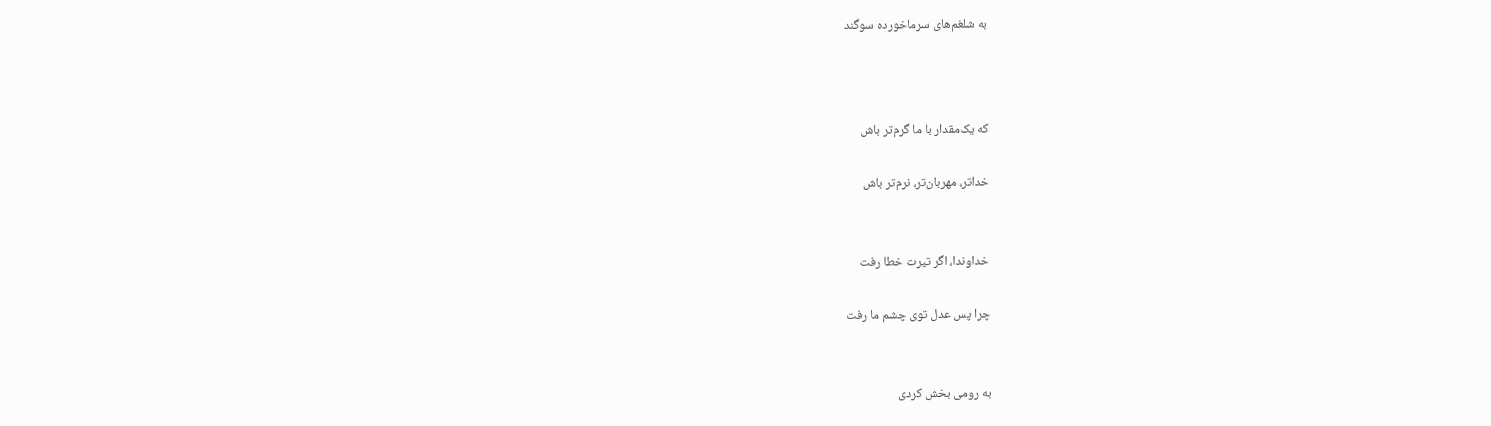به شلغم‌های سرماخورده سوگند



که یک‌مقدار با ما گرم‌تر باش

خداتر، مهربان‌تر، نرم‌تر باش


خداوندا، اگر تیرت خطا رفت

چرا پس عدل توی چشم ما رفت


به رومی بخش کردی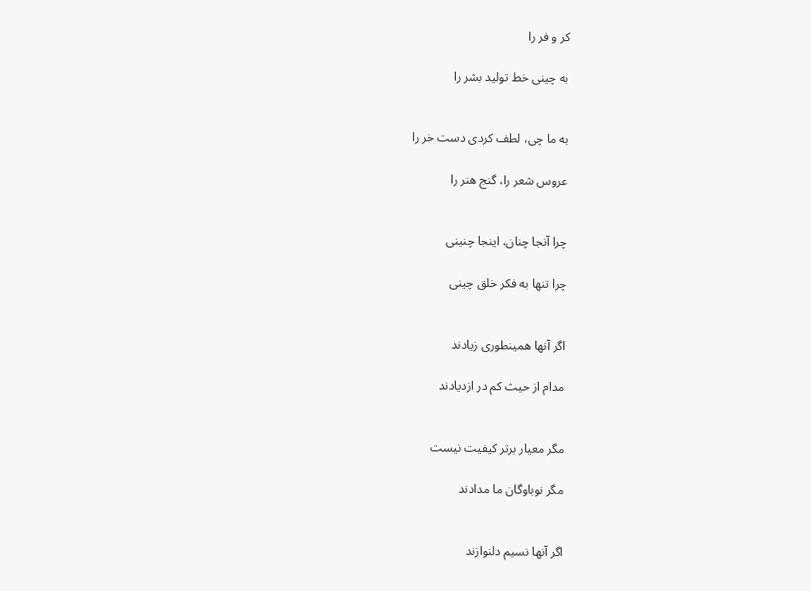کر و فر را

به چینی خط تولید بشر را


به ما چی، لطف کردی دست خر را

عروس شعر را، گنج هنر را


چرا آنجا چنان، اینجا چنینی

چرا تنها به فکر خلق چینی


اگر آنها همینطوری زیادند

مدام از حیث کم در ازدیادند


مگر معیار برتر کیفیت نیست

مگر نوباوگان ما مدادند


اگر آنها نسیم دلنوازند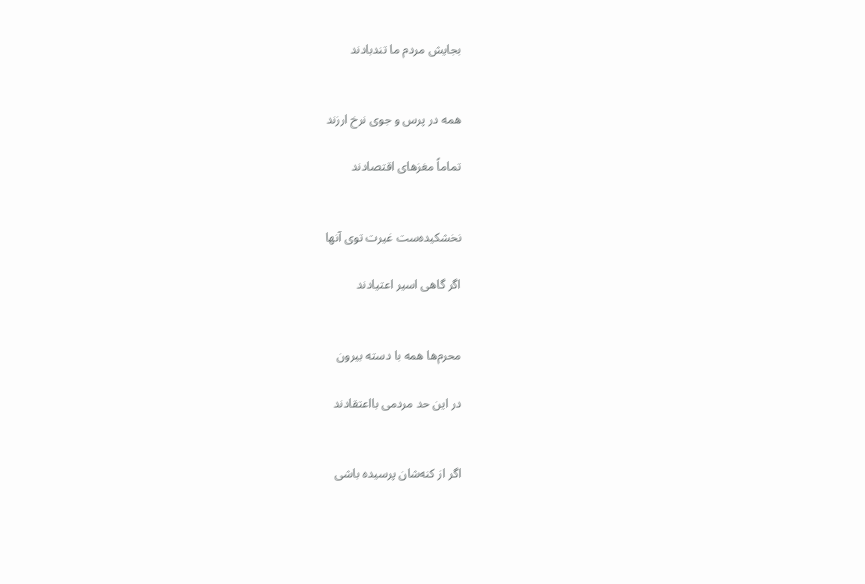بجایش مردم ما تندبادند


همه در پرس و جوی نرخ ارزند

تماماً مغزهای اقتصادند


نخشکیده‌ست غیرت توی آنها

اگر گاهی اسیر اعتیادند


محرم‌ها همه با دسته بیرون

در این حد مردمی بااعتقادند


اگر از کنه‌شان پرسیده باشی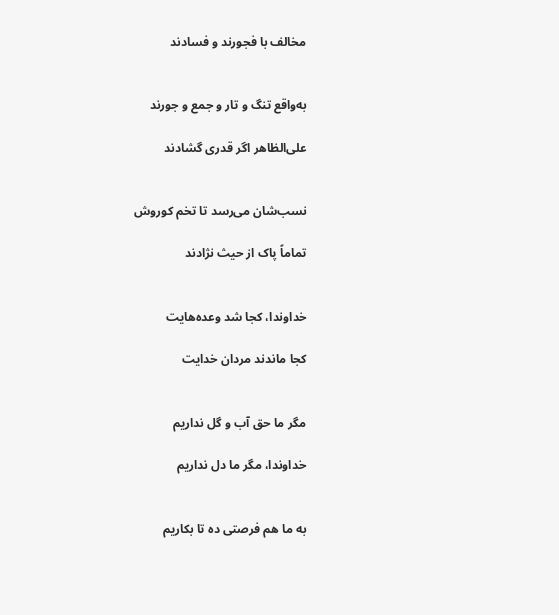مخالف با فجورند و فسادند


به‌واقع تنگ و تار و جمع و جورند

علی‌الظاهر اگر قدری گشادند


نسب‌شان می‌رسد تا تخم کوروش

تماماً پاک از حیث نژادند


خداوندا، کجا شد وعده‌هایت

کجا ماندند مردان خدایت


مگر ما حق آب و گل نداریم

خداوندا، مگر ما دل نداریم


به ما هم فرصتی ده تا بکاریم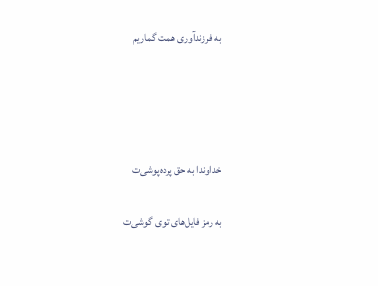به فرزندآوری همت گماریم




خداوندا به حق پرده‌پوشی‌ت

به رمز فایل‌های توی گوشی‌ت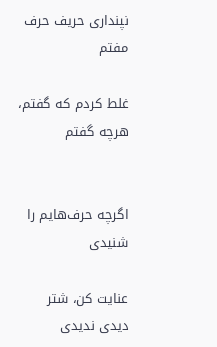نپنداری حریف حرف مفتم

غلط کردم که گفتم، هرچه گفتم


اگرچه حرف‌هایم را شنیدی

عنایت کن، شتر دیدی ندیدی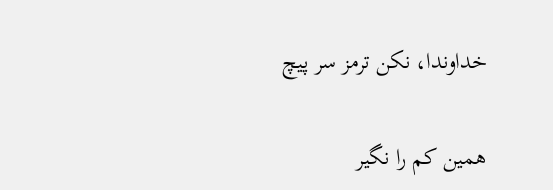خداوندا، نکن ترمز سر پیچ

همین کم را نگیر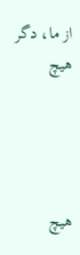از ما، دگر هیچ




هیچ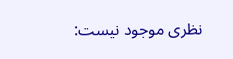نظری موجود نیست: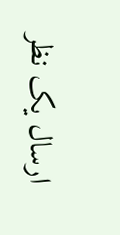ارسال یک نظر